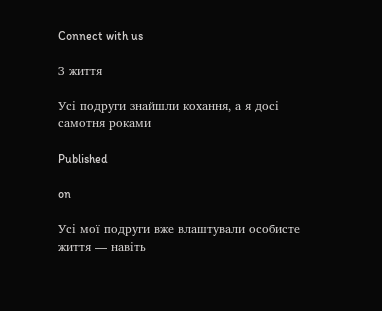Connect with us

З життя

Усі подруги знайшли кохання, а я досі самотня роками

Published

on

Усі мої подруги вже влаштували особисте життя — навіть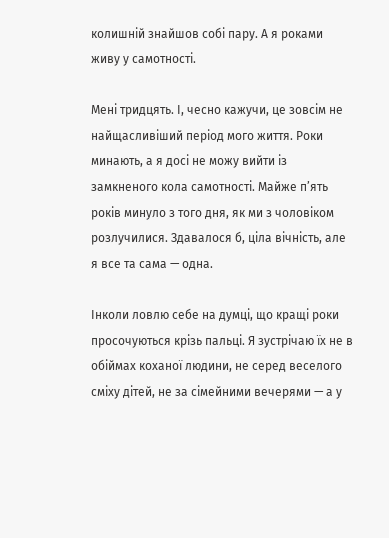колишній знайшов собі пару. А я роками живу у самотності.

Мені тридцять. І, чесно кажучи, це зовсім не найщасливіший період мого життя. Роки минають, а я досі не можу вийти із замкненого кола самотності. Майже п’ять років минуло з того дня, як ми з чоловіком розлучилися. Здавалося б, ціла вічність, але я все та сама — одна.

Інколи ловлю себе на думці, що кращі роки просочуються крізь пальці. Я зустрічаю їх не в обіймах коханої людини, не серед веселого сміху дітей, не за сімейними вечерями — а у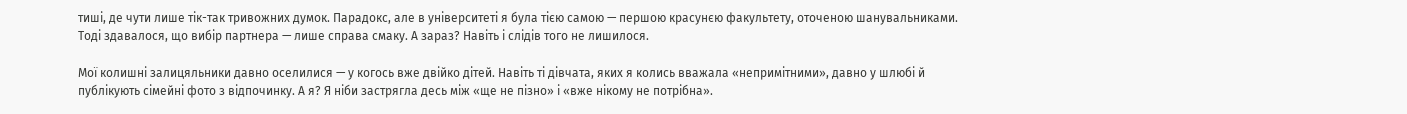тиші, де чути лише тік-так тривожних думок. Парадокс, але в університеті я була тією самою — першою красунєю факультету, оточеною шанувальниками. Тоді здавалося, що вибір партнера — лише справа смаку. А зараз? Навіть і слідів того не лишилося.

Мої колишні залицяльники давно оселилися — у когось вже двійко дітей. Навіть ті дівчата, яких я колись вважала «непримітними», давно у шлюбі й публікують сімейні фото з відпочинку. А я? Я ніби застрягла десь між «ще не пізно» і «вже нікому не потрібна».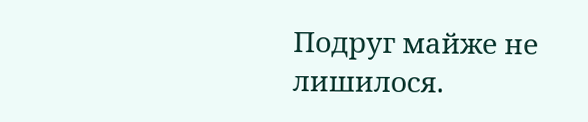Подруг майже не лишилося.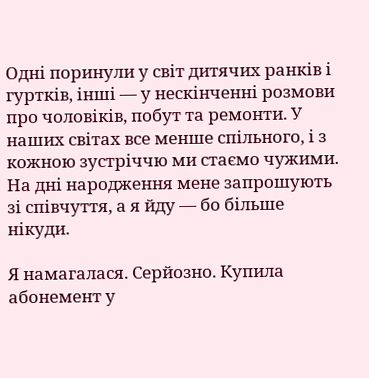Одні поринули у світ дитячих ранків і гуртків, інші — у нескінченні розмови про чоловіків, побут та ремонти. У наших світах все менше спільного, і з кожною зустріччю ми стаємо чужими. На дні народження мене запрошують зі співчуття, а я йду — бо більше нікуди.

Я намагалася. Серйозно. Купила абонемент у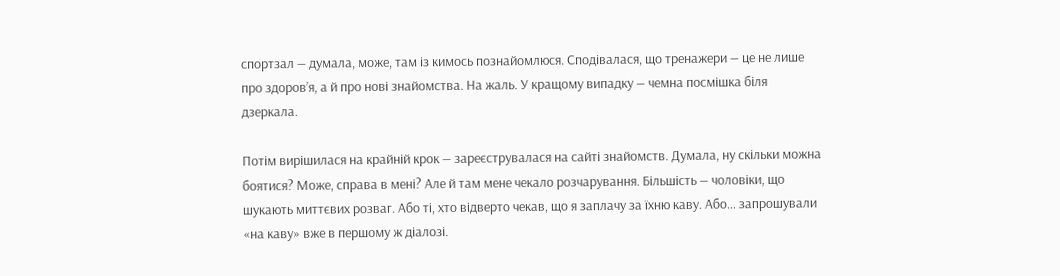спортзал — думала, може, там із кимось познайомлюся. Сподівалася, що тренажери — це не лише про здоров’я, а й про нові знайомства. На жаль. У кращому випадку — чемна посмішка біля дзеркала.

Потім вирішилася на крайній крок — зареєструвалася на сайті знайомств. Думала, ну скільки можна боятися? Може, справа в мені? Але й там мене чекало розчарування. Більшість — чоловіки, що шукають миттєвих розваг. Або ті, хто відверто чекав, що я заплачу за їхню каву. Або… запрошували «на каву» вже в першому ж діалозі.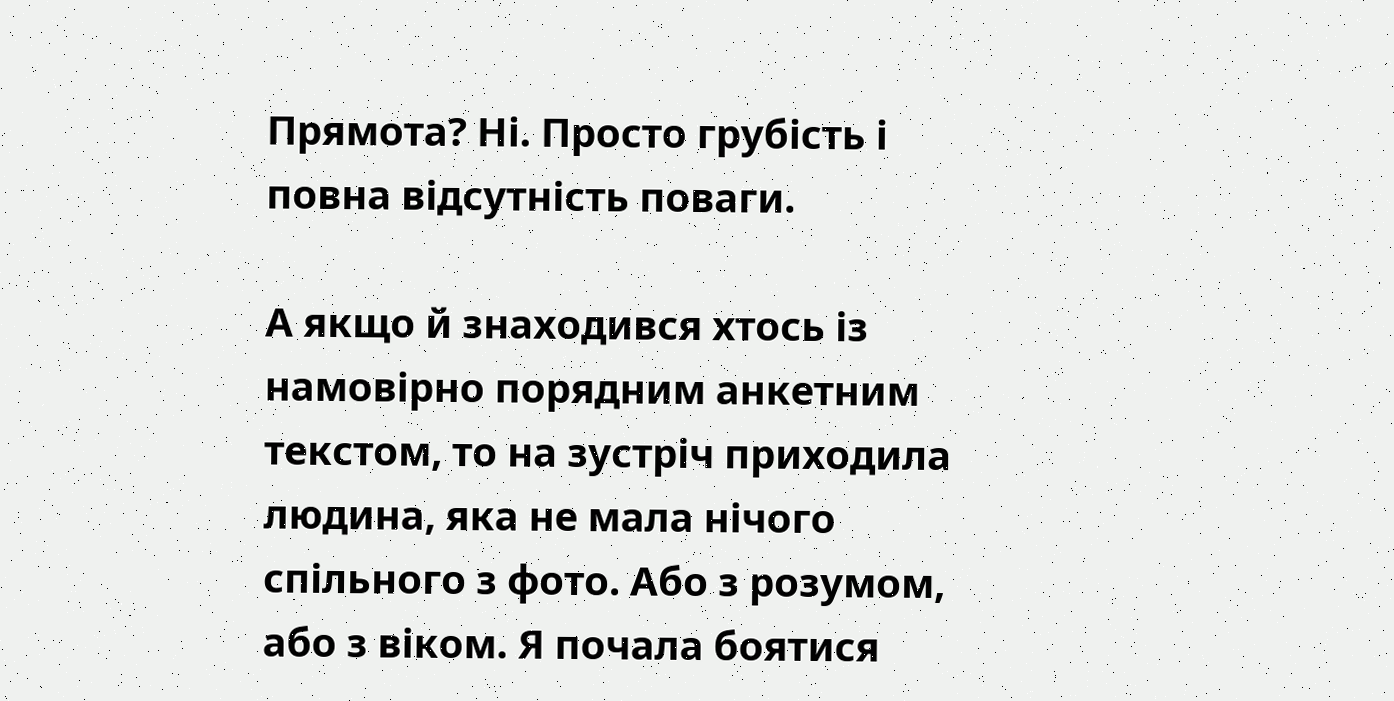Прямота? Ні. Просто грубість і повна відсутність поваги.

А якщо й знаходився хтось із намовірно порядним анкетним текстом, то на зустріч приходила людина, яка не мала нічого спільного з фото. Або з розумом, або з віком. Я почала боятися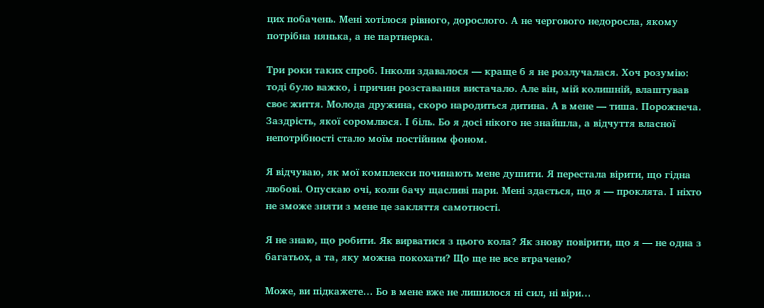цих побачень. Мені хотілося рівного, дорослого. А не чергового недоросла, якому потрібна нянька, а не партнерка.

Три роки таких спроб. Інколи здавалося — краще б я не розлучалася. Хоч розумію: тоді було важко, і причин розставання вистачало. Але він, мій колишній, влаштував своє життя. Молода дружина, скоро народиться дитина. А в мене — тиша. Порожнеча. Заздрість, якої соромлюся. І біль. Бо я досі нікого не знайшла, а відчуття власної непотрібності стало моїм постійним фоном.

Я відчуваю, як мої комплекси починають мене душити. Я перестала вірити, що гідна любові. Опускаю очі, коли бачу щасливі пари. Мені здається, що я — проклята. І ніхто не зможе зняти з мене це закляття самотності.

Я не знаю, що робити. Як вирватися з цього кола? Як знову повірити, що я — не одна з багатьох, а та, яку можна покохати? Що ще не все втрачено?

Може, ви підкажете… Бо в мене вже не лишилося ні сил, ні віри…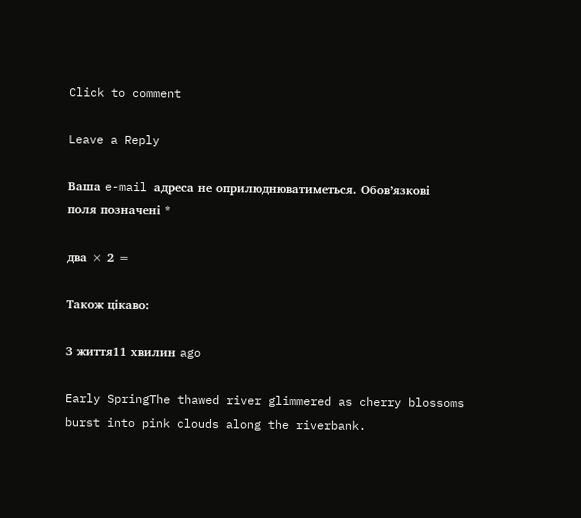Click to comment

Leave a Reply

Ваша e-mail адреса не оприлюднюватиметься. Обов’язкові поля позначені *

два × 2 =

Також цікаво:

З життя11 хвилин ago

Early SpringThe thawed river glimmered as cherry blossoms burst into pink clouds along the riverbank.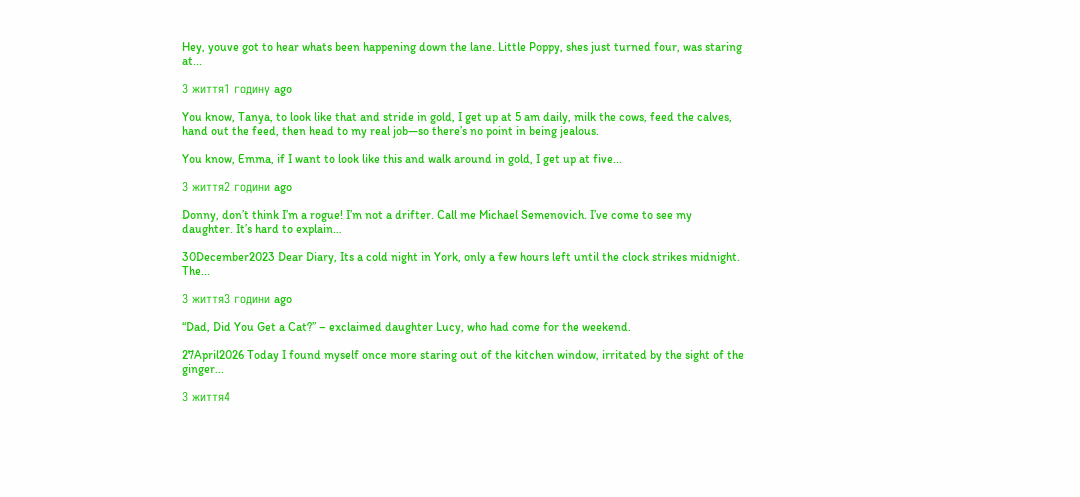Hey, youve got to hear whats been happening down the lane. Little Poppy, shes just turned four, was staring at...

З життя1 годину ago

You know, Tanya, to look like that and stride in gold, I get up at 5 am daily, milk the cows, feed the calves, hand out the feed, then head to my real job—so there’s no point in being jealous.

You know, Emma, if I want to look like this and walk around in gold, I get up at five...

З життя2 години ago

Donny, don’t think I’m a rogue! I’m not a drifter. Call me Michael Semenovich. I’ve come to see my daughter. It’s hard to explain…

30December2023 Dear Diary, Its a cold night in York, only a few hours left until the clock strikes midnight. The...

З життя3 години ago

“Dad, Did You Get a Cat?” – exclaimed daughter Lucy, who had come for the weekend.

27April2026 Today I found myself once more staring out of the kitchen window, irritated by the sight of the ginger...

З життя4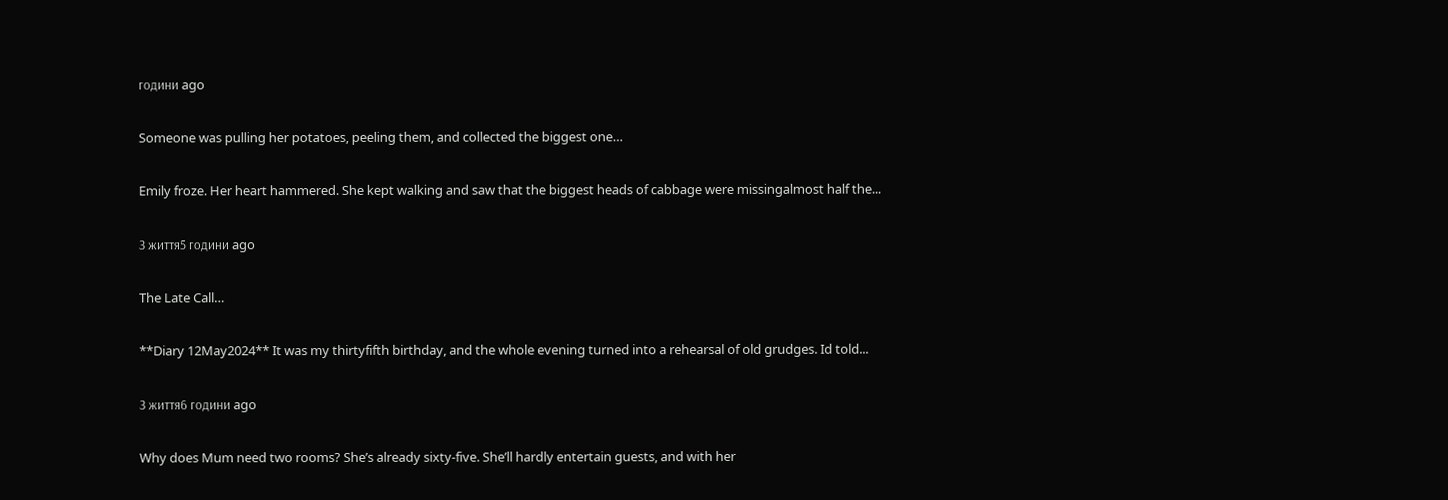години ago

Someone was pulling her potatoes, peeling them, and collected the biggest one…

Emily froze. Her heart hammered. She kept walking and saw that the biggest heads of cabbage were missingalmost half the...

З життя5 години ago

The Late Call…

**Diary 12May2024** It was my thirtyfifth birthday, and the whole evening turned into a rehearsal of old grudges. Id told...

З життя6 години ago

Why does Mum need two rooms? She’s already sixty‑five. She’ll hardly entertain guests, and with her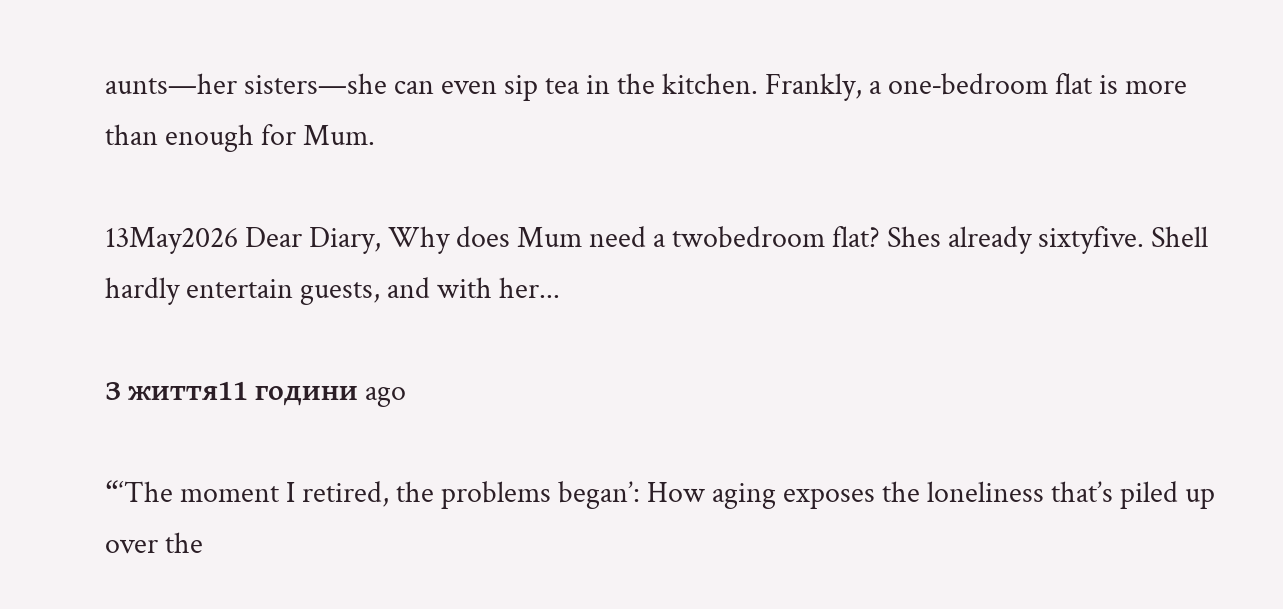aunts—her sisters—she can even sip tea in the kitchen. Frankly, a one‑bedroom flat is more than enough for Mum.

13May2026 Dear Diary, Why does Mum need a twobedroom flat? Shes already sixtyfive. Shell hardly entertain guests, and with her...

З життя11 години ago

“‘The moment I retired, the problems began’: How aging exposes the loneliness that’s piled up over the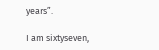years”.

I am sixtyseven,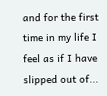and for the first time in my life I feel as if I have slipped out of...